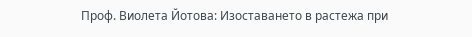Проф. Виолета Йотова: Изоставането в растежа при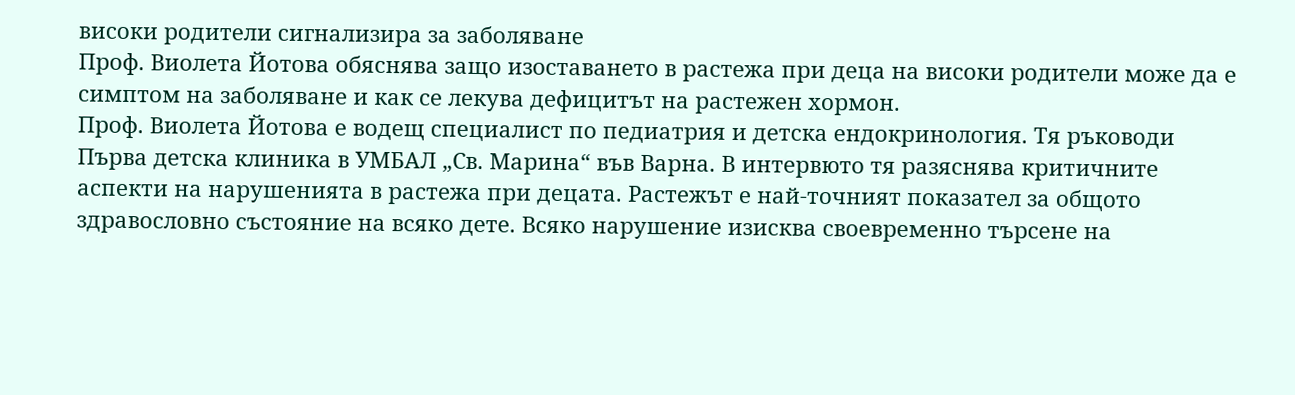високи родители сигнализира за заболяване
Проф. Виолета Йотова обяснява защо изоставането в растежа при деца на високи родители може да е симптом на заболяване и как се лекува дефицитът на растежен хормон.
Проф. Виолета Йотова е водещ специалист по педиатрия и детска ендокринология. Тя ръководи Първа детска клиника в УМБАЛ „Св. Марина“ във Варна. В интервюто тя разяснява критичните аспекти на нарушенията в растежа при децата. Растежът е най-точният показател за общото здравословно състояние на всяко дете. Всяко нарушение изисква своевременно търсене на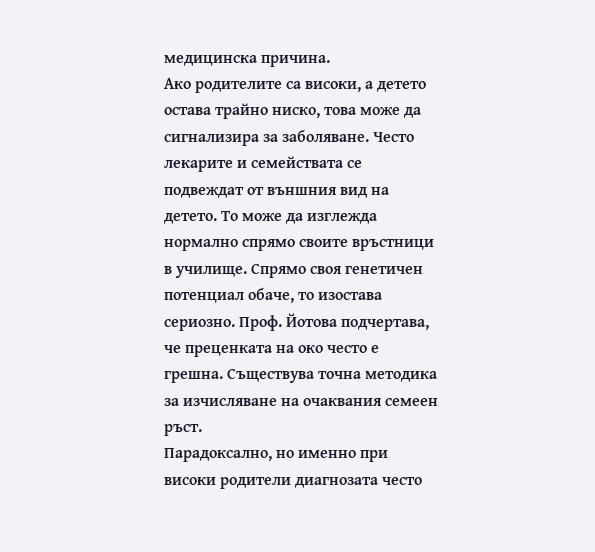медицинска причина.
Ако родителите са високи, а детето остава трайно ниско, това може да сигнализира за заболяване. Често лекарите и семействата се подвеждат от външния вид на детето. То може да изглежда нормално спрямо своите връстници в училище. Спрямо своя генетичен потенциал обаче, то изостава сериозно. Проф. Йотова подчертава, че преценката на око често е грешна. Съществува точна методика за изчисляване на очаквания семеен ръст.
Парадоксално, но именно при високи родители диагнозата често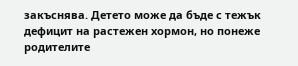закъснява. Детето може да бъде с тежък дефицит на растежен хормон, но понеже родителите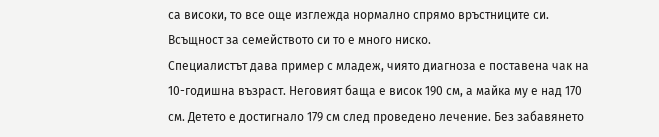са високи, то все още изглежда нормално спрямо връстниците си. Всъщност за семейството си то е много ниско.
Специалистът дава пример с младеж, чиято диагноза е поставена чак на 10-годишна възраст. Неговият баща е висок 190 см, а майка му е над 170 см. Детето е достигнало 179 см след проведено лечение. Без забавянето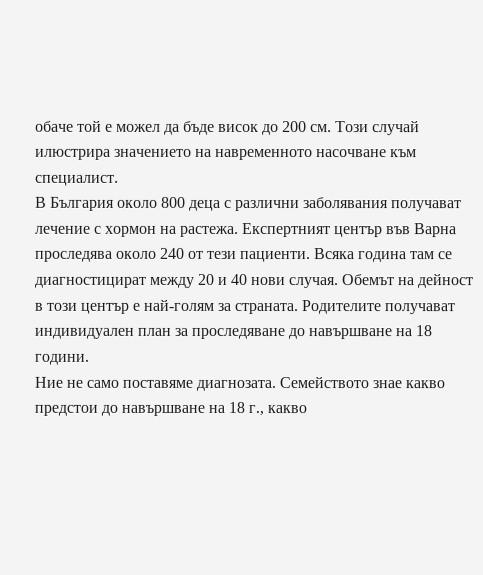обаче той е можел да бъде висок до 200 см. Този случай илюстрира значението на навременното насочване към специалист.
В България около 800 деца с различни заболявания получават лечение с хормон на растежа. Експертният център във Варна проследява около 240 от тези пациенти. Всяка година там се диагностицират между 20 и 40 нови случая. Обемът на дейност в този център е най-голям за страната. Родителите получават индивидуален план за проследяване до навършване на 18 години.
Ние не само поставяме диагнозата. Семейството знае какво предстои до навършване на 18 г., какво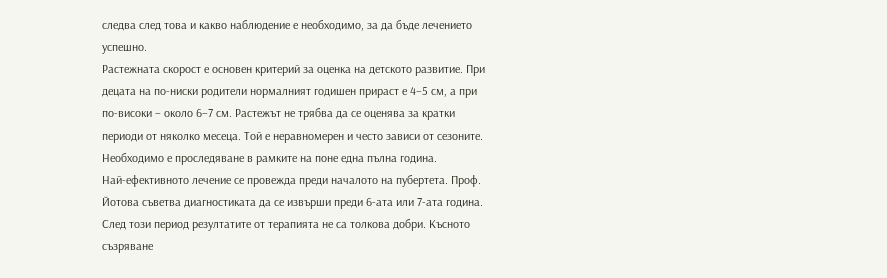следва след това и какво наблюдение е необходимо, за да бъде лечението успешно.
Растежната скорост е основен критерий за оценка на детското развитие. При децата на по-ниски родители нормалният годишен прираст е 4–5 см, а при по-високи – около 6–7 см. Растежът не трябва да се оценява за кратки периоди от няколко месеца. Той е неравномерен и често зависи от сезоните. Необходимо е проследяване в рамките на поне една пълна година.
Най-ефективното лечение се провежда преди началото на пубертета. Проф. Йотова съветва диагностиката да се извърши преди 6-ата или 7-ата година. След този период резултатите от терапията не са толкова добри. Късното съзряване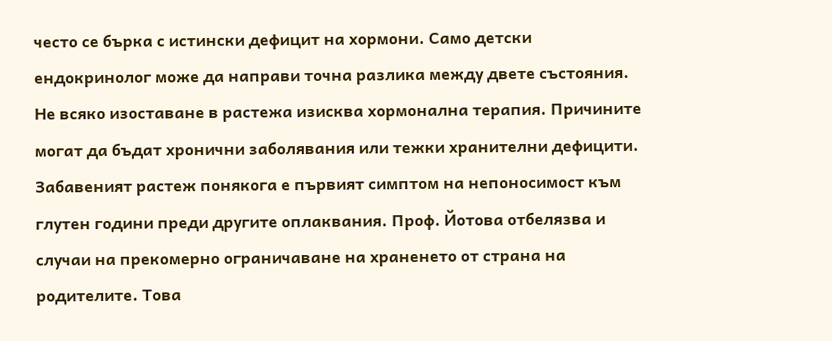често се бърка с истински дефицит на хормони. Само детски ендокринолог може да направи точна разлика между двете състояния.
Не всяко изоставане в растежа изисква хормонална терапия. Причините могат да бъдат хронични заболявания или тежки хранителни дефицити. Забавеният растеж понякога е първият симптом на непоносимост към глутен години преди другите оплаквания. Проф. Йотова отбелязва и случаи на прекомерно ограничаване на храненето от страна на родителите. Това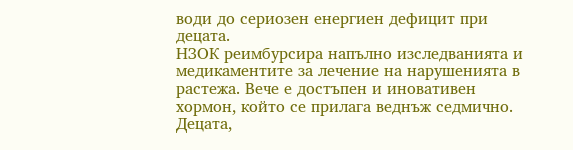води до сериозен енергиен дефицит при децата.
НЗОК реимбурсира напълно изследванията и медикаментите за лечение на нарушенията в растежа. Вече е достъпен и иновативен хормон, който се прилага веднъж седмично. Децата,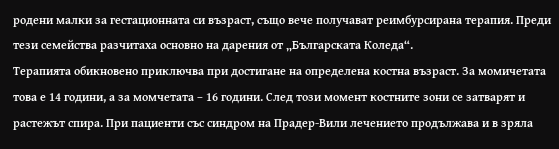родени малки за гестационната си възраст, също вече получават реимбурсирана терапия. Преди тези семейства разчитаха основно на дарения от „Българската Коледа“.
Терапията обикновено приключва при достигане на определена костна възраст. За момичетата това е 14 години, а за момчетата – 16 години. След този момент костните зони се затварят и растежът спира. При пациенти със синдром на Прадер-Вили лечението продължава и в зряла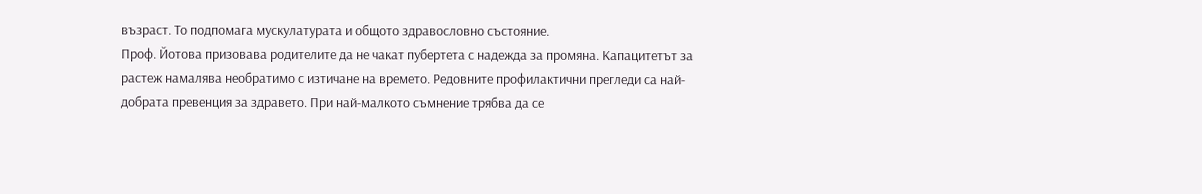възраст. То подпомага мускулатурата и общото здравословно състояние.
Проф. Йотова призовава родителите да не чакат пубертета с надежда за промяна. Капацитетът за растеж намалява необратимо с изтичане на времето. Редовните профилактични прегледи са най-добрата превенция за здравето. При най-малкото съмнение трябва да се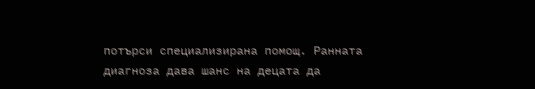потърси специализирана помощ. Ранната диагноза дава шанс на децата да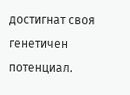достигнат своя генетичен потенциал.